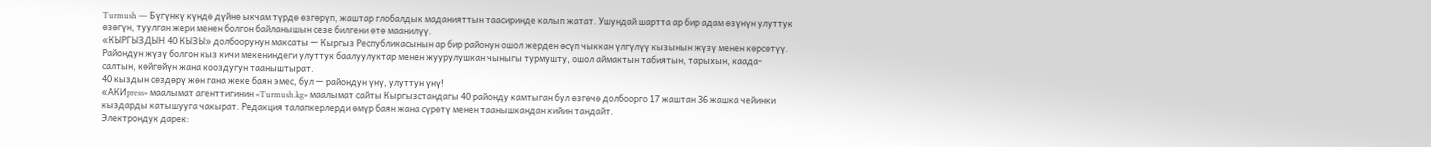Turmush — Бүгүнкү күндө дүйнө ыкчам түрдө өзгөрүп, жаштар глобалдык маданияттын таасиринде калып жатат. Ушундай шартта ар бир адам өзүнүн улуттук өзөгүн, туулган жери менен болгон байланышын сезе билгени өтө маанилүү.
«КЫРГЫЗДЫН 40 КЫЗЫ» долбоорунун максаты — Кыргыз Республикасынын ар бир районун ошол жерден өсүп чыккан үлгүлүү кызынын жүзү менен көрсөтүү. Райондун жүзү болгон кыз кичи мекениндеги улуттук баалуулуктар менен жуурулушкан чыныгы турмушту, ошол аймактын табиятын, тарыхын, каада-салтын, көйгөйүн жана кооздугун тааныштырат.
40 кыздын сөздөрү жөн гана жеке баян эмес, бул — райондун үнү, улуттун үнү!
«АКИpress» маалымат агенттигинин «Turmush.kg» маалымат сайты Кыргызстандагы 40 районду камтыган бул өзгөчө долбоорго 17 жаштан 36 жашка чейинки кыздарды катышууга чакырат. Редакция талапкерлерди өмүр баян жана сүрөтү менен таанышкандан кийин тандайт.
Электрондук дарек: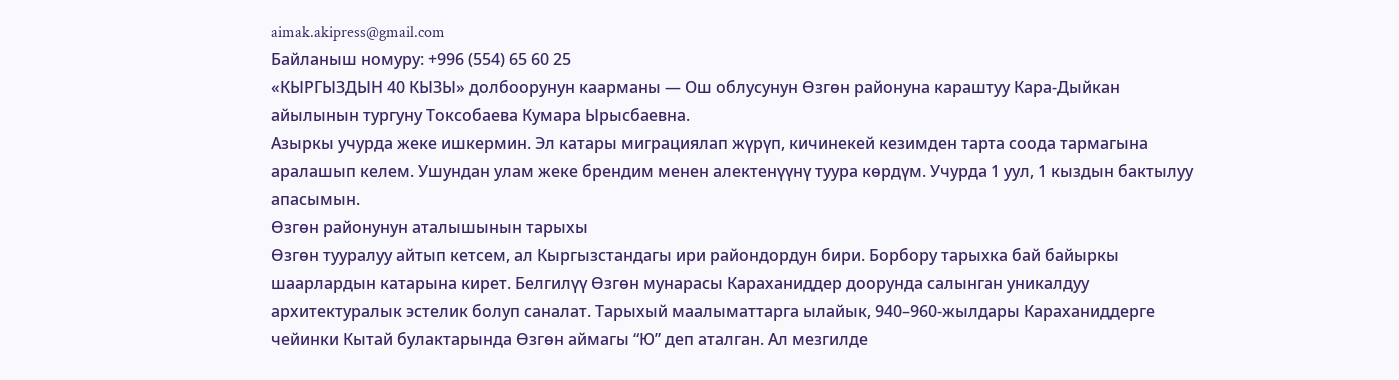aimak.akipress@gmail.com
Байланыш номуру: +996 (554) 65 60 25
«КЫРГЫЗДЫН 40 КЫЗЫ» долбоорунун каарманы — Ош облусунун Өзгөн районуна караштуу Кара-Дыйкан айылынын тургуну Токсобаева Кумара Ырысбаевна.
Азыркы учурда жеке ишкермин. Эл катары миграциялап жүрүп, кичинекей кезимден тарта соода тармагына аралашып келем. Ушундан улам жеке брендим менен алектенүүнү туура көрдүм. Учурда 1 уул, 1 кыздын бактылуу апасымын.
Өзгөн районунун аталышынын тарыхы
Өзгөн тууралуу айтып кетсем, ал Кыргызстандагы ири райондордун бири. Борбору тарыхка бай байыркы шаарлардын катарына кирет. Белгилүү Өзгөн мунарасы Караханиддер доорунда салынган уникалдуу архитектуралык эстелик болуп саналат. Тарыхый маалыматтарга ылайык, 940–960-жылдары Караханиддерге чейинки Кытай булактарында Өзгөн аймагы “Ю” деп аталган. Ал мезгилде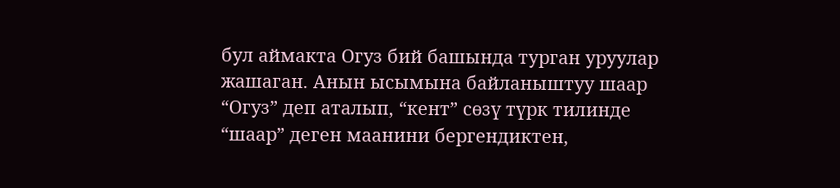бул аймакта Огуз бий башында турган уруулар жашаган. Анын ысымына байланыштуу шаар “Огуз” деп аталып, “кент” сөзү түрк тилинде “шаар” деген маанини бергендиктен,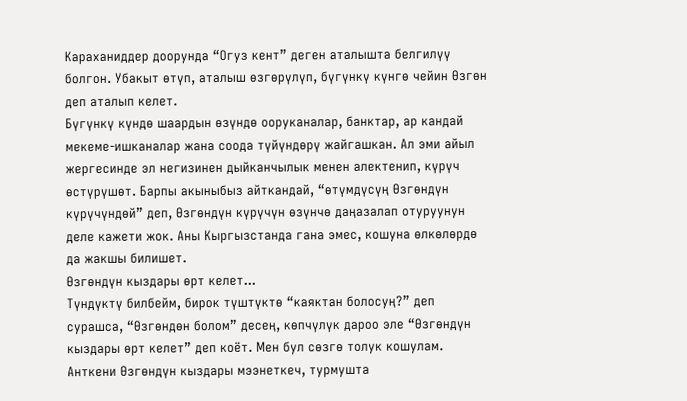Караханиддер доорунда “Огуз кент” деген аталышта белгилүү болгон. Убакыт өтүп, аталыш өзгөрүлүп, бүгүнкү күнгө чейин Өзгөн деп аталып келет.
Бүгүнкү күндө шаардын өзүндө ооруканалар, банктар, ар кандай мекеме-ишканалар жана соода түйүндөрү жайгашкан. Ал эми айыл жергесинде эл негизинен дыйканчылык менен алектенип, күрүч өстүрүшөт. Барпы акыныбыз айткандай, “өтүмдүсүң Өзгөндүн күрүчүндөй” деп, Өзгөндүн күрүчүн өзүнчө даңазалап отуруунун деле кажети жок. Аны Кыргызстанда гана эмес, кошуна өлкөлөрдө да жакшы билишет.
Өзгөндүн кыздары өрт келет...
Түндүктү билбейм, бирок түштүктө “каяктан болосуң?” деп сурашса, “Өзгөндөн болом” десең, көпчүлүк дароо эле “Өзгөндүн кыздары өрт келет” деп коёт. Мен бул сөзгө толук кошулам. Анткени Өзгөндүн кыздары мээнеткеч, турмушта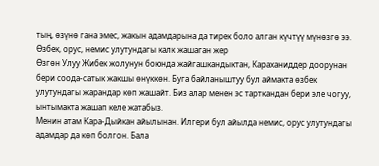тың, өзүнө гана эмес, жакын адамдарына да тирек боло алган күчтүү мүнөзгө ээ.
Өзбек, орус, немис улутундагы калк жашаган жер
Өзгөн Улуу Жибек жолунун боюнда жайгашкандыктан, Караханиддер доорунан бери соода-сатык жакшы өнүккөн. Буга байланыштуу бул аймакта өзбек улутундагы жарандар көп жашайт. Биз алар менен эс тарткандан бери эле чогуу, ынтымакта жашап келе жатабыз.
Менин атам Кара-Дыйкан айылынан. Илгери бул айылда немис, орус улутундагы адамдар да көп болгон. Бала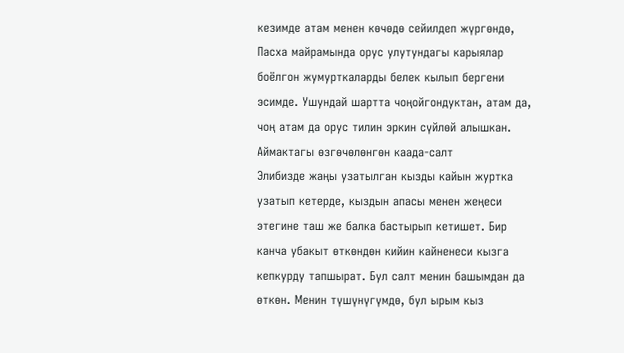кезимде атам менен көчөдө сейилдеп жүргөндө, Пасха майрамында орус улутундагы карыялар боёлгон жумурткаларды белек кылып бергени эсимде. Ушундай шартта чоңойгондуктан, атам да, чоң атам да орус тилин эркин сүйлөй алышкан.
Аймактагы өзгөчөлөнгөн каада-салт
Элибизде жаңы узатылган кызды кайын журтка узатып кетерде, кыздын апасы менен жеңеси этегине таш же балка бастырып кетишет. Бир канча убакыт өткөндөн кийин кайненеси кызга кепкурду тапшырат. Бул салт менин башымдан да өткөн. Менин түшүнүгүмдө, бул ырым кыз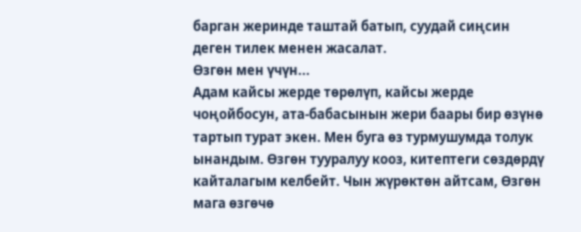барган жеринде таштай батып, суудай сиңсин деген тилек менен жасалат.
Өзгөн мен үчүн...
Адам кайсы жерде төрөлүп, кайсы жерде чоңойбосун, ата-бабасынын жери баары бир өзүнө тартып турат экен. Мен буга өз турмушумда толук ынандым. Өзгөн тууралуу кооз, китептеги сөздөрдү кайталагым келбейт. Чын жүрөктөн айтсам, Өзгөн мага өзгөчө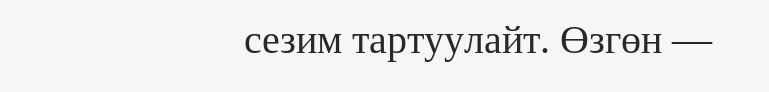сезим тартуулайт. Өзгөн —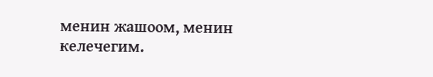менин жашоом, менин келечегим.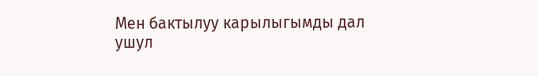Мен бактылуу карылыгымды дал ушул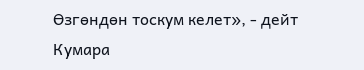Өзгөндөн тоскум келет», - дейт Кумара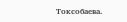Токсобаева.